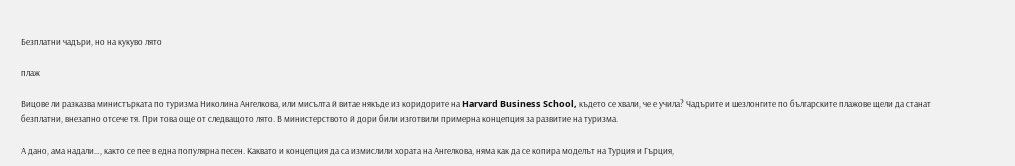Безплатни чадъри, но на кукуво лято

плаж

Вицове ли разказва министърката по туризма Николина Ангелкова, или мисълта й витае някъде из коридорите на Harvard Business School, където се хвали, че е учила? Чадърите и шезлонгите по българските плажове щели да станат безплатни, внезапно отсече тя. При това още от следващото лято. В министерството й дори били изготвили примерна концепция за развитие на туризма.

А дано, ама надали…, както се пее в една популярна песен. Каквато и концепция да са измислили хората на Ангелкова, няма как да се копира моделът на Турция и Гърция,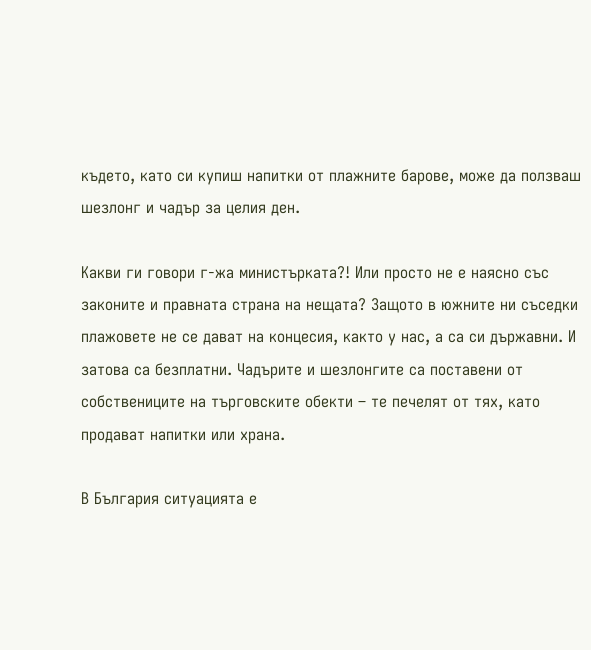където, като си купиш напитки от плажните барове, може да ползваш шезлонг и чадър за целия ден.

Какви ги говори г-жа министърката?! Или просто не е наясно със законите и правната страна на нещата? Защото в южните ни съседки плажовете не се дават на концесия, както у нас, а са си държавни. И затова са безплатни. Чадърите и шезлонгите са поставени от собствениците на търговските обекти – те печелят от тях, като продават напитки или храна.

В България ситуацията е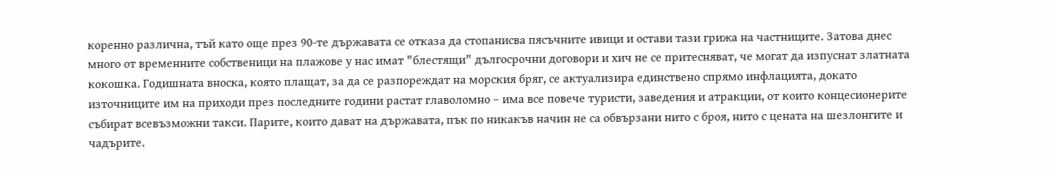коренно различна, тъй като още през 90-те държавата се отказа да стопанисва пясъчните ивици и остави тази грижа на частниците. Затова днес много от временните собственици на плажове у нас имат "блестящи" дългосрочни договори и хич не се притесняват, че могат да изпуснат златната кокошка. Годишната вноска, която плащат, за да се разпореждат на морския бряг, се актуализира единствено спрямо инфлацията, докато източниците им на приходи през последните години растат главоломно – има все повече туристи, заведения и атракции, от които концесионерите събират всевъзможни такси. Парите, които дават на държавата, пък по никакъв начин не са обвързани нито с броя, нито с цената на шезлонгите и чадърите.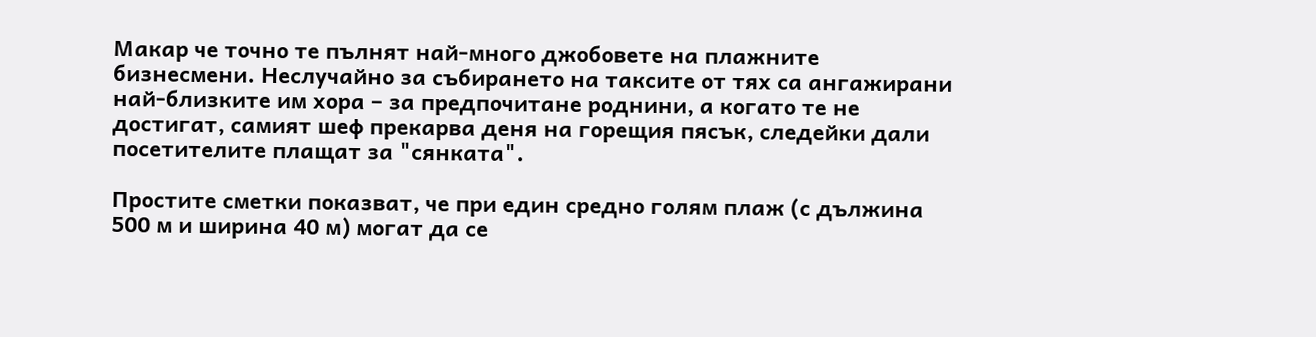Макар че точно те пълнят най-много джобовете на плажните бизнесмени. Неслучайно за събирането на таксите от тях са ангажирани най-близките им хора – за предпочитане роднини, а когато те не достигат, самият шеф прекарва деня на горещия пясък, следейки дали посетителите плащат за "сянката".

Простите сметки показват, че при един средно голям плаж (с дължина 500 м и ширина 40 м) могат да се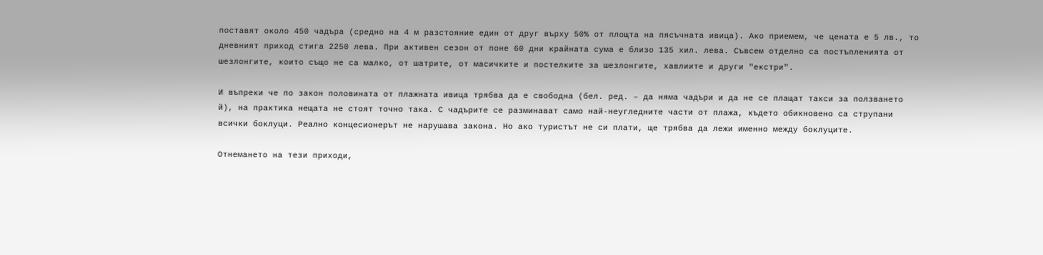поставят около 450 чадъра (средно на 4 м разстояние един от друг върху 50% от площта на пясъчната ивица). Ако приемем, че цената е 5 лв., то дневният приход стига 2250 лева. При активен сезон от поне 60 дни крайната сума е близо 135 хил. лева. Съвсем отделно са постъпленията от шезлонгите, които също не са малко, от шатрите, от масичките и постелките за шезлонгите, хавлиите и други "екстри".

И въпреки че по закон половината от плажната ивица трябва да е свободна (бел. ред. – да няма чадъри и да не се плащат такси за ползването й), на практика нещата не стоят точно така. С чадърите се разминават само най-неугледните части от плажа, където обикновено са струпани всички боклуци. Реално концесионерът не нарушава закона. Но ако туристът не си плати, ще трябва да лежи именно между боклуците.

Отнемането на тези приходи,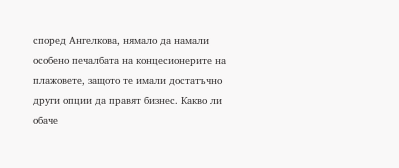според Ангелкова, нямало да намали особено печалбата на концесионерите на плажовете, защото те имали достатъчно други опции да правят бизнес. Какво ли обаче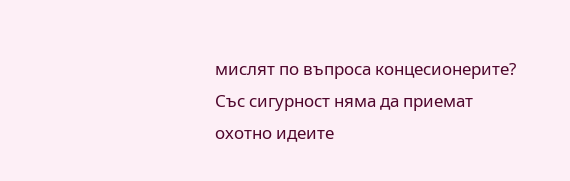мислят по въпроса концесионерите? Със сигурност няма да приемат охотно идеите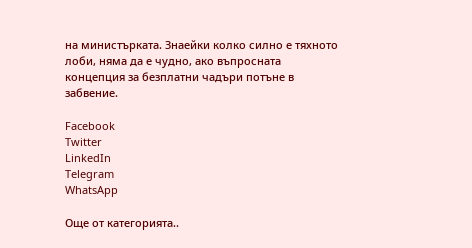на министърката. Знаейки колко силно е тяхното лоби, няма да е чудно, ако въпросната концепция за безплатни чадъри потъне в забвение.

Facebook
Twitter
LinkedIn
Telegram
WhatsApp

Още от категорията..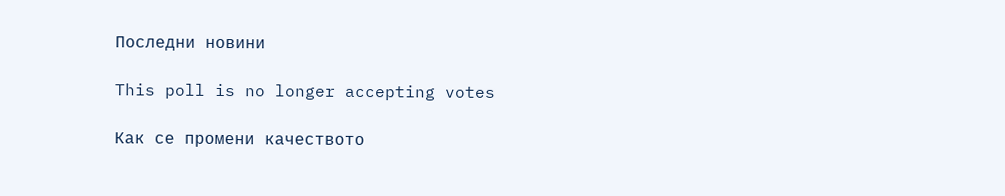Последни новини

This poll is no longer accepting votes

Как се промени качеството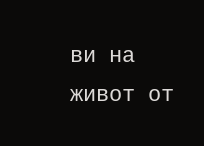ви на живот от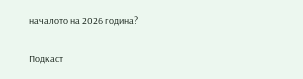началото на 2026 година?

Подкаст